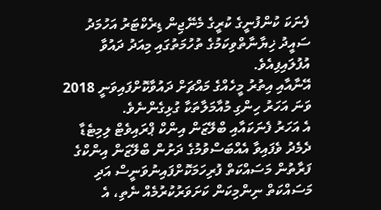ފެނަކަ ކުންފުނީގެ ކުރީގެ މެނޭޖިން ޑިރެކްޓަރު އަހުމަދު ސައީދު ޚިޔާނާތްވިކަމުގެ ތުހުމަތުގައި މިއަދު ދައުވާ އުފުލައިފިއެވެ.
އޭނާއާއި އިތުރު މީހެއްގެ މައްޗަށް ދައުވާކޮށްފައިވަނީ 2018 ވަނަ އަހަރު ހިންގި މުއާމަލާތަކާ ގުޅިގެންނެވެ.
އެ އަހަރު ފެނަކައާއި ބްލޭޒަން އިންކް ޕްރައިވެޓް ލިމިޓެޑާ ދެމެދު ވެފައިވާ އެއްބަސްވުމުގެ ދަށުން ބްލޭޒަން އިންކްގެ ފަރާތުން މަސައްކަތް ފުރިހަމަކޮށްފައިނުވަނީސް އަދި މަސައްކަތް ނިންމިކަން ކަށަވަރުކުރުމެއް ނެތި، އެ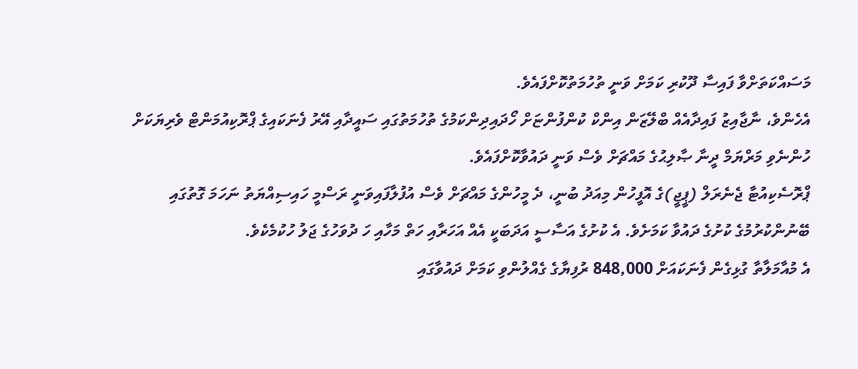މަސައްކަތަށްވާ ފައިސާ ދޫކުރި ކަމަށް ވަނީ ތުހުމަތުކޮށްފައެވެ.
އެހެންވެ، ނާޖާއިޒު ފައިދާއެއް ބްލޭޒަން އިންކް ކުންފުންޏަށް ހޯދައިދިންކަމުގެ ތުހުމަތުގައި ސައީދާއި އޭރު ފެނަކައިގެ ޕްރޮކިއުމަންޓް ވެރިޔަކަށް ހުންނެވި މަރްޔަމް ދީނާ ޞާލިޙުގެ މައްޗަށް ވެސް ވަނީ ދައުވާކޮށްފައެވެ.
ޕްރޮސެކިއުޓާ ޖެނެރަލް (ޕީޖީ)ގެ އޮފީހުން މިއަދު ބުނީ، ދެ މީހުންގެ މައްޗަށް ވެސް އުފުލާފައިވަނީ ރަސްމީ ހައިސިއްޔަތު ނަހަމަ ގޮތުގައި ބޭނުންކުރުމުގެ ކުށުގެ ދައުވާ ކަމަށެވެ. އެ ކުށުގެ އަސާސީ އަދަބަކީ އެއް އަހަރާއި ހަތް މަހާއި ހަ ދުވަހުގެ ޖަލު ހުކުމެކެވެ.
އެ މުއާމަލާތާ ގުޅިގެން ފެނަކައަށް 848,000 ރުފިޔާގެ ގެއްލުންވި ކަމަށް ދައުވާގައި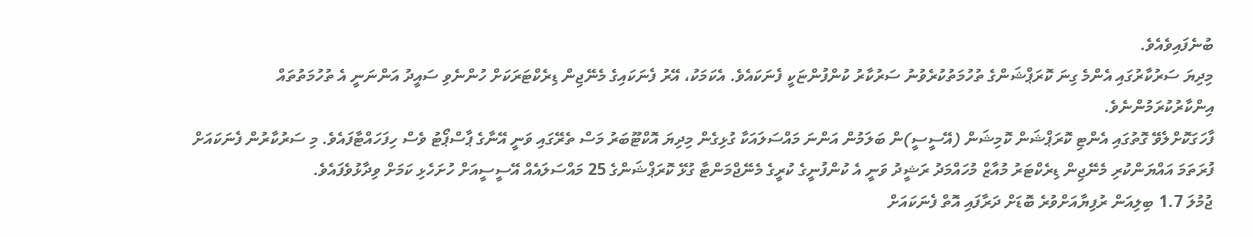ބުނެފައިވެއެވެ.
މިދިޔަ ސަރުކާރުގައި އެންމެ ގިނަ ކޮރަޕްޝަންގެ ތުހުމަތުކުރެވުނު ސަރުކާރު ކުންފުންޏަކީ ފެނަކައެވެ. އެކަމަކު، އޭރު ފެނަކައިގެ މެނޭޖިން ޑިރެކްޓަރަކަށް ހުންނެވި ސައީދު އަންނަނީ އެ ތުހުމަތުތައް އިންކާރުކުރަމުންނެވެ.
ފާހަގަކޮށްލެވޭ ގޮތުގައި އެންޓި ކޮރަޕްޝަން ކޮމިޝަން (އޭސީސީ)ން ބަލަމުން އަންނަ މައްސަލައަކާ ގުޅިގެން މިދިޔަ އޮކްޓޫބަރު މަސް ތެރޭގައި ވަނީ އޭނާގެ ޕާސްޕޯޓު ވެސް ހިފަހައްޓާފައެވެ. މި ސަރުކާރުން ފެނަކައަށް ފުރަތަމަ އައްޔަންކުރި މެނޭޖިން ޑިރެކްޓަރު މުއާޒް މުހައްމަދު ރަޝީދު ވަނީ އެ ކުންފުނީގެ ކުރީގެ މެނޭޖްމަންޓާ ގުޅޭ ކޮރަޕްޝަންގެ 25 މައްސަލައެއް އޭސީސީއަށް ހުށަހެޅި ކަމަށް ވިދާޅުވެފައެވެ.
ޖުމުލަ 1.7 ބިލިއަން ރުފިޔާއަށްވުރެ ބޮޑަށް ދަރާފައި އޮތް ފެނަކައަށް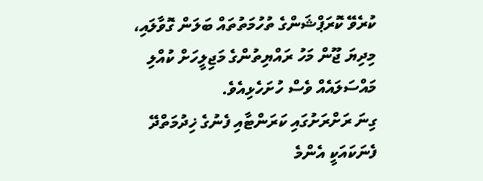ކުރެވޭ ކޮރަޕްޝަންގެ ތުހުމަތުތައް ބަލަން ގޮވާލައި، މިދިޔަ ޖޫން މަހު ރައްޔިތުންގެ މަޖިލީހަށް ކުއްލި މައްސަލައެއް ވެސް ހުށަހެޅިއެވެ.
ގިނަ ރަށްރަށުގައި ކަރަންޓާއި ފެނުގެ ޚިދުމަތްދޭ ފެނަކައަކީ އެންމެ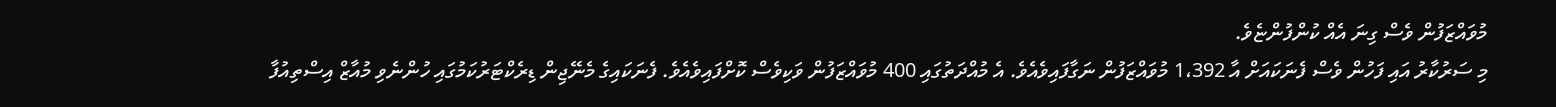މުވައްޒަފުން ވެސް ގިނަ އެއް ކުންފުންޏެވެ.
މި ސަރުކާރު އައި ފަހުން ވެސް ފެނަކައަށް އާ 1،392 މުވައްޒަފުން ނަގާފައިވެއެވެ. އެ މުއްދަތުގައި 400 މުވައްޒަފުން ވަކިވެސް ކޮށްފައިވެއެވެ. ފެނަކައިގެ މެނޭޖިން ޑިރެކްޓަރުކަމުގައި ހުންނެވި މުއާޒް އިސްތިއުފާ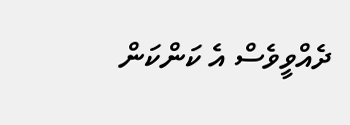ދެއްވީވެސް އެ ކަންކަން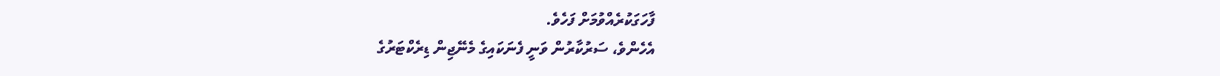ފާހަގަކުރެއްވުމަށް ފަހެވެ.
އެހެންވެ، ސަރުކާރުން ވަނީ ފެނަކައިގެ މެނޭޖިން ޑިރެކްޓަރުގެ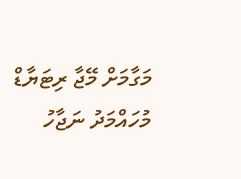މަގާމަށް މޭޖާ ރިޓަޔާޑް މުހައްމަދު ނަޖާހު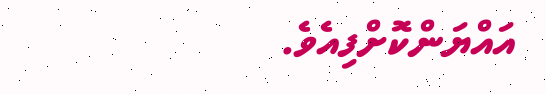އައްޔަންކޮށްފިއެވެ.